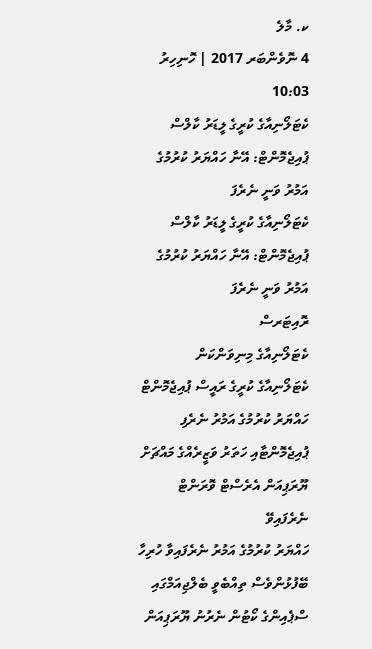ކ. މާލެ
4 ނޮވެންބަރ 2017 | ހޮނިހިރު 10:03
ކެޓަލޯނިއާގެ ކުރީގެ ލީޑަރު ކާލްސް ޕުއިޖެމޮންޓް: އޭނާ ހައްޔަރު ކުރުމުގެ އަމުރު ވަނީ ނެރެފަ
ކެޓަލޯނިއާގެ ކުރީގެ ލީޑަރު ކާލްސް ޕުއިޖެމޮންޓް: އޭނާ ހައްޔަރު ކުރުމުގެ އަމުރު ވަނީ ނެރެފަ
ރޮއިޓަރސް
ކެޓަލޯނިއާގެ މިނިވަންކަން
ކެޓަލޯނިއާގެ ކުރީގެ ރައީސް ޕުއިޖެމޮންޓް ހައްޔަރު ކުރުމުގެ އަމުރު ނެރެފި
ޕުއިޖެމޮންޓާއި ހަތަރު ވަޒީރެއްގެ މައްޗަށް ޔޫރަޕިއަން އެރެސްޓް ވޮރަންޓް ނެރެފައިވޭ
ހައްޔަރު ކުރުމުގެ އަމުރު ނެރެފައިވާ ހުރިހާ ބޭފުޅުންވެސް ތިއްބެވީ ބެލްޖިއަމްގައި
ސްޕެއިންގެ ކޯޓުން ނެރުނު ޔޫރަޕިއަން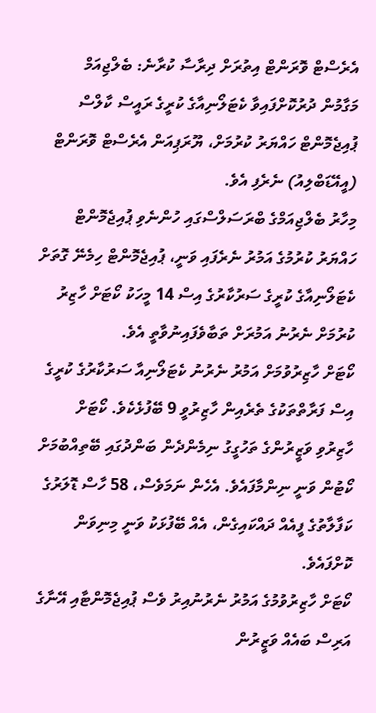އެރެސްޓް ވޮރަންޓް އިތުރަށް ދިރާސާ ކުރާނެ: ބެލްޖިއަމް
މަގާމުން ދުރުކޮށްފައިވާ ކެޓަލޯނިއާގެ ކުރީގެ ރައީސް ކާލްސް ޕުއިޖެމޮންޓް ހައްޔަރު ކުރުމަށް، ޔޫރަޕިއަން އެރެސްޓް ވޮރަންޓް (އީއޭޑަބްލިއު) ނެރެފި އެވެ.
މިހާރު ބެލްޖިއަމްގެ ބްރަސަލްސްގައި ހުންނެވި ޕުއިޖެމޮންޓް ހައްޔަރު ކުރުމުގެ އަމުރު ނެރެފައި ވަނީ، ޕުއިޖެމޮންޓް ހިމެނޭ ގޮތަށް ކެޓަލޯނިއާގެ ކުރީގެ ސަރުކާރުގެ އިސް 14 މީހަކު ކޯޓަށް ހާޒިރު ކުރުމަށް ނެރުނު އަމުރަށް ތަބާވެފައިނުވާތީ އެވެ.
ކޯޓަށް ހާޒިރުވުމަށް އަމުރު ނެރުނު ކެޓަލޯނިއާ ސަރުކާރުގެ ކުރީގެ އިސް ފަރާތްތަކުގެ ތެރެއިން ހާޒިރުވީ 9 ބޭފުޅެކެވެ. ކޯޓަށް ހާޒިރުވި ވަޒީރުންގެ ތަހުގީގު ނިމެންދެން ބަންދުގައި ބޭތިއްބުމަށް ކޯޓުން ވަނީ ނިންމާފައެވެ. އެހެން ނަމަވެސް، 58 ހާސް ޑޮލަރުގެ ކަފާލާތުގެ ފީއެއް ދައްކައިގެން، އެއް ބޭފުޅަކު ވަނީ މިނިވަން ކޮށްފައެވެ.
ކޯޓަށް ހާޒިރުވުމުގެ އަމުރު ނެރުނުއިރު ވެސް ޕުއިޖެމޮންޓާއި އޭނާގެ އަރިސް ބައެއް ވަޒީރުން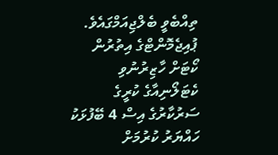ތިއްބެވީ ބެލްޖިއަމްގައެވެ.
ޕުއިޖެމޮންޓްގެ އިތުރުން ކޯޓަށް ހާޒިރުނުވި ކެޓަލޯނިއާގެ ކުރީގެ ސަރުކާރުގެ އިސް 4 ބޭފުޅަކު ހައްޔަރު ކުރުމަށް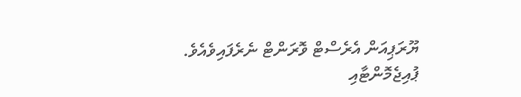ޔޫރަޕިއަން އެރެސްޓް ވޮރަންޓް ނެރެފައިވެއެވެ.
ޕުއިޖެމޮންޓާއި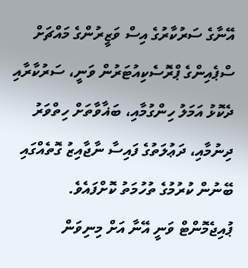އޭނާގެ ސަރުކާރުގެ އިސް ވަޒީރުންގެ މައްޗަށް ސްޕެއިންގެ ޕްރޮސެކިއުޓަރުން ވަނީ، ސަރުކާރާއި ދެކޮޅު އަމަލު ހިންގުމާއި، ބަޣާވާތަށް ހިތްވަރު ދިނުމާއި، ދަޢުލަތުގެ ފައިސާ ނާޖާއިޒު ގޮތެއްގައި ބޭނުން ކުރުމުގެ ތުހުމަތު ކޮށްފައެވެ.
ޕުއިޖެމޮންޓް ވަނީ އޭނާ އަށް މިނިވަން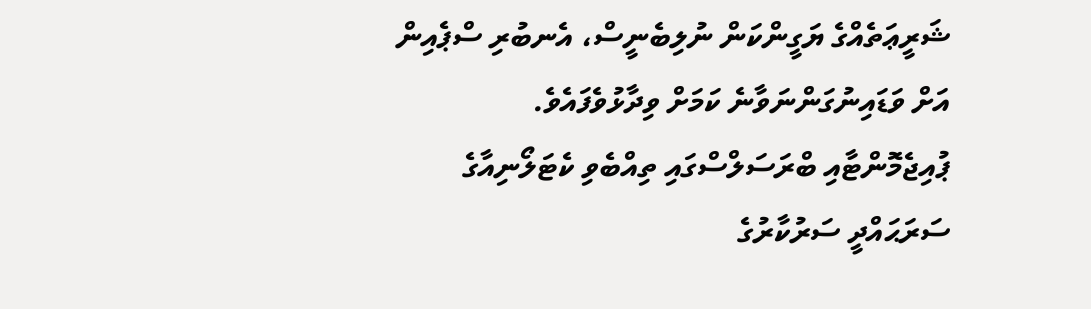ޝަރީޢަތެއްގެ ޔަގީންކަން ނުލިބެނީސް، އެނބުރި ސްޕެއިން އަށް ވަޑައިނުގަންނަވާނެ ކަމަށް ވިދާޅުވެފައެވެ.
ޕުއިޖެމޮންޓާއި ބްރަސަލްސްގައި ތިއްބެވި ކެޓަލޯނިއާގެ ސަރަޙައްދީ ސަރުކާރުގެ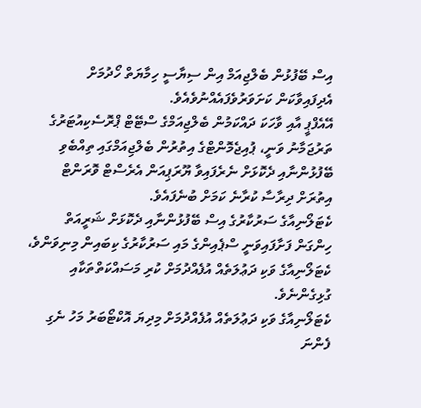އިސް ބޭފުޅުން ބެލްޖިއަމް އިން ސިޔާސީ ހިމާޔަތް ހޯދުމަށް އެދިފައިވާކަން ކަށަވަރުވެފައެއްނުވެއެވެ.
އޭއެފްޕީ އާއި ވާހަކަ ދައްކަމުން ބެލްޖިއަމްގެ ސްޓޭޓް ޕްރޮސެކިއުޓަރުގެ ތަރުޖަމާނު ވަނީ، ޕުއިޖެމޮންޓްގެ އިތުރުން ބެލްޖިއަމްގައި ތިއްބެވި ބޭފުޅުންނާއި ދެކޮޅަށް ނެރެފައިވާ ޔޫރަޕިއަން އެރެސްޓް ވޮރަންޓް އިތުރަށް ދިރާސާ ކުރާނެ ކަމަށް ބުނެފައެވެ.
ކެޓަލޯނިއާގެ ސަރުކާރުގެ އިސް ބޭފުޅުންނާއި ދެކޮޅަށް ޝަރީއަތް ހިންގަން ފަށާފައިވަނީ ސްޕެއިންގެ މައި ސަރުކާރުގެ ކިބައިން މިނިވަންވެ، ކެޓަލޯނިއާގެ ވަކި ދަޢުލަތެއް އުފެއްދުމަށް ކުރި މަސައްކަތްތަކާއި ގުޅިގެންނެވެ.
ކެޓަލޯނިއާގެ ވަކި ދަޢުލަތެއް އުފެއްދުމަށް މިދިޔަ އޮކްޓޯބަރު މަހު ނެގި ފެންނަ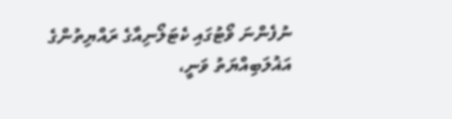ނުފެންނަ ވޯޓުގައި ކެޓަލޯނިއާގެ ރައްޔިތުންގެ އަޣުލަބިއްޔަތު ވަނީ،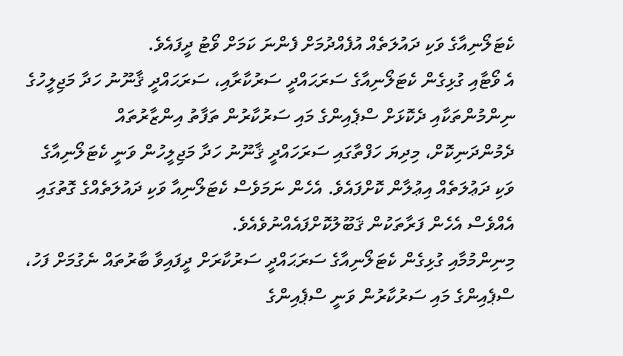ކެޓަލޯނިއާގެ ވަކި ދައުލަތެއް އުފެއްދުމަށް ފެންނަ ކަމަށް ވޯޓު ދީފައެވެ.
އެ ވޯޓާއި ގުޅިގެން ކެޓަލޯނިއާގެ ސަރަޙައްދީ ސަރުކާރާއި، ސަރަޙައްދީ ޤާނޫނު ހަދާ މަޖިލީހުގެ ނިންމުންތަކާއި ދެކޮޅަށް ސްޕެއިންގެ މައި ސަރުކާރުން ތަފާތު އިންޒާރުތައް ދެމުންދަނިކޮށް، މިދިޔަ ހަފްތާގައި ސަރަހައްދީ ޤާނޫނު ހަދާ މަޖިލީހުން ވަނީ ކެޓަލޯނިއާގެ ވަކި ދަޢުލަތެއް އިޢުލާން ކޮށްފައެވެ. އެހެން ނަމަވެސް ކެޓަލޯނިއާ ވަކި ދައުލަތެއްގެ ގޮތުގައި އެއްވެސް އެހެން ފަރާތަކުން ޤަބޫލުކޮށްފައެއްނުވެއެވެ.
މިނިންމުމާއި ގުޅިގެން ކެޓަލޯނިއާގެ ސަރަޙައްދީ ސަރުކާރަށް ދީފައިވާ ބާރުތައް ނެގުމަށް ފަހު، ސްޕެއިންގެ މައި ސަރުކާރުން ވަނީ ސްޕެއިންގެ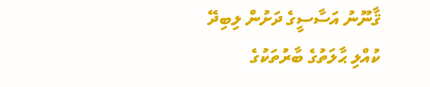ޤާނޫނު އަސާސީގެ ދަށުން ލިބިދޭ ކުއްލި ޙާލަތުގެ ބާރުތަކުގެ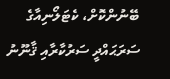ބޭނުންކޮށް، ކެޓަލޯނިއާގެ ސަރަޙައްދީ ސަރުކާރާއި ޤާނޫނު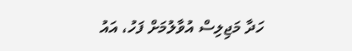ހަދާ މަޖިލިސް އުވާލުމަށް ފަހު، އައު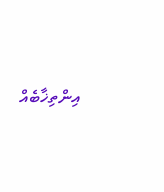އިންތިޚާބެއް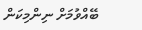ބޭއްވުމަށް ނިންމިކަން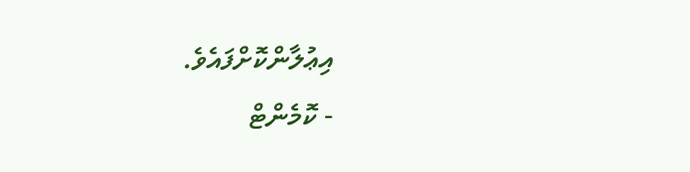އިޢުލާންކޮށްފައެވެ.
- ކޮމެންޓް